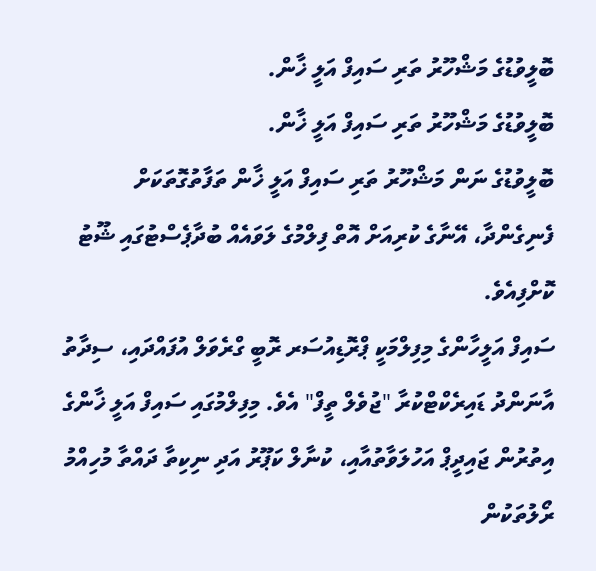ބޮލީވުޑުގެ މަޝްހޫރު ތަރި ސައިފް އަލީ ޚާން.
ބޮލީވުޑުގެ މަޝްހޫރު ތަރި ސައިފް އަލީ ޚާން.
ބޮލީވުޑުގެ ނަން މަޝްހޫރު ތަރި ސައިފް އަލީ ޚާން ތަފާތުގޮތަކަށް ފެނިގެންދާ، އޭނާގެ ކުރިއަށް އޮތް ފިލްމުގެ ލަވައެއް ބުދާޕެސްޓުގައި ޝޫޓު ކޮށްފިއެވެ.
ސައިފް އަލީހާންގެ މިފިލްމަކީ ޕްރޮޑިއުސަރ ރޮބީ ގްރެވަލް އުފައްދައި، ސިދާތު އާނަންދު ޑައިރެކްޓްކުރާ "ޖުވެލް ތީފް" އެވެ. މިފިލްމުގައި ސައިފް އަލީ ޚާންގެ އިތުރުން ޖައިދީޕް އަހުލަވާތުއާއި، ކުނާލް ކަޕޫރު އަދި ނިކިތާ ދައްތާ މުހިއްމު ރޯލުތަކުން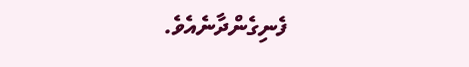ފެނިގެންދާނެއެވެ.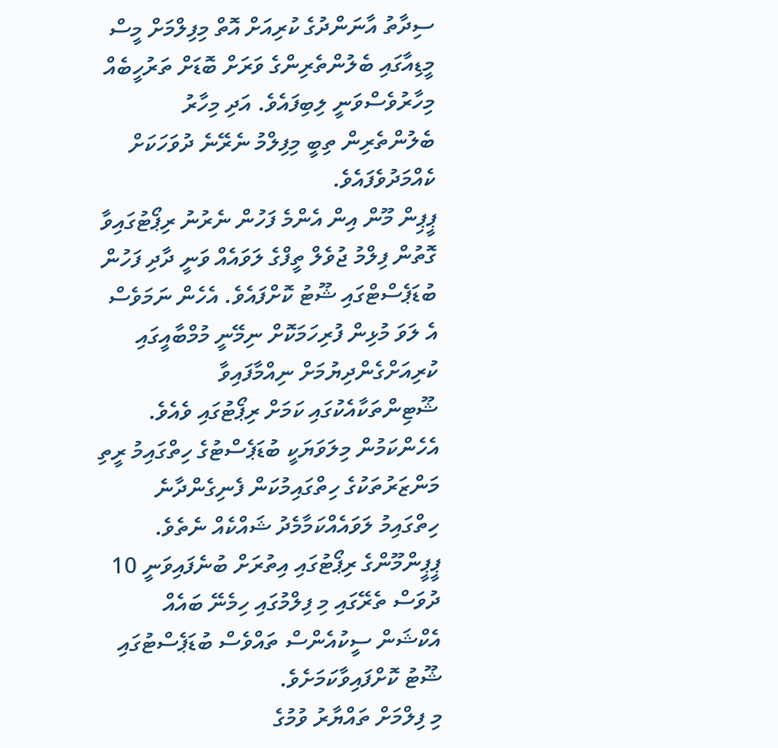ސިދާތު އާނަންދުގެ ކުރިއަށް އޮތް މިފިލްމަށް މީސް މީޑިއާގައި ބެލުންތެރިންގެ ވަރަށް ބޮޑަށް ތަރުހީބެއް މިހާރުވެސްވަނީ ލިބިފައެވެ. އަދި މިހާރު ބެލުންތެރިން ތިބީ މިފިލްމު ނެރޭނެ ދުވަހަކަށް ކެއްމަދުވެފައެވެ.
ޕީޕިން މޫން އިން އެންމެ ފަހުން ނެރުނު ރިޕޯޓުގައިވާ ގޮތުން ފިލްމު ޖުވެލް ތީފްގެ ލަވައެއް ވަނީ ދާދި ފަހުން ބުޑަޕެސްޓްގައި ޝޫޓު ކޮށްފައެވެ. އެހެން ނަމަވެސް އެ ލަވަ މުޅިން ފުރިހަމަކޮށް ނިމޭނީ މުމްބާއީގައި ކުރިއަށްގެންދިޔުމަށް ނިއްމާފައިވާ ޝޫޓިންތަކާއެކުގައި ކަމަށް ރިޕޯޓުގައި ވެއެވެ. އެހެންކަމުން މިލަވަޔަކީ ބުޑަޕެސްޓުގެ ހިތްގައިމު ރީތި މަންޒަރުތަކުގެ ހިތްގައިމުކަން ފެނިގެންދާނެ ހިތްގައިމު ލަވައެއްކަމާމެދު ޝައްކެއް ނެތެވެ.
ޕީޕީންމޫންގެ ރިޕޯޓުގައި އިތުރަށް ބުނެފައިވަނީ 10 ދުވަސް ތެރޭގައި މި ފިލްމުގައި ހިމެނޭ ބައެއް އެކްޝަން ސީކުއެންސް ތައްވެސް ބުޑަޕެސްޓުގައި ޝޫޓު ކޮށްފައިވާކަމަށެވެ.
މި ފިލްމަށް ތައްޔާރު ވުމުގެ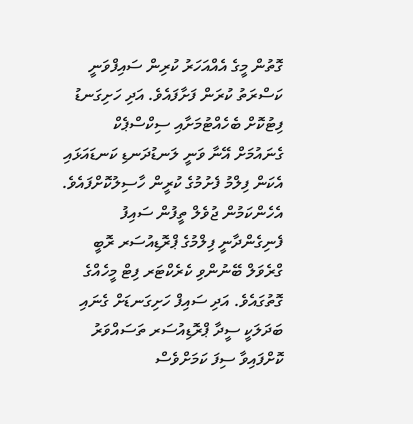ގޮތުން މީގެ އެއްއަހަރު ކުރިން ސައިފްވަނީ ކަސްރަތު ކުރަން ފަށާފައެވެ. އަދި ހަށިގަނޑު ފިޓުކޮށް ބެހެއްޓުމަށާއި ސިކްސްޕެކް ގެނައުމަށް އޭނާ ވަނީ ލަނޑުދަނޑި ކަނޑައަޅައި އެކަން ފިލްމު ފެށުމުގެ ކުރީން ހާސިލުކޮށްފައެވެ.
އެހެންކަމުން ޖުވެލް ތީފުން ސައިފު ފެނިގެންދާނީ ފިލްމުގެ ޕްރޮޑިއުސަރ ރޮބީ ގްރެވަލް ބޭނުންވި ކެރެކްޓަރ ފިޓް މީހެއްގެ ގޮތުގައެވެ. އަދި ސައިފް ހަށިގަނޑަށް ގެނައި ބަދަލަކީ ސީދާ ޕްރޮޑިއުސަރ ތަސައްވަރު ކޮށްފައިވާ ސިފަ ކަމަށްވެސް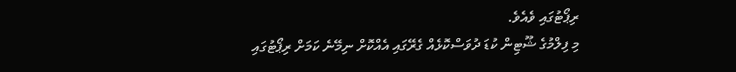ރިޕޯޓުގައި ވެއެވެ.
މި ފިލްމުގެ ޝޫޓިން ކުޑަ ދުވަސްކޮޅެއް ގެރޭގައި އެއްކޮށް ނިމޭނެ ކަމަށް ރިޕޯޓުގައި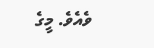ވެއެވެ. މީގެ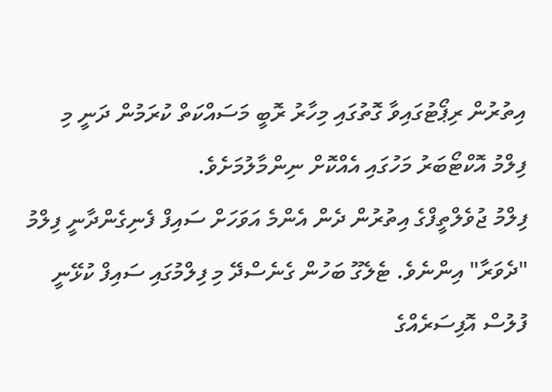އިތުރުން ރިޕޯޓުގައިވާ ގޮތުގައި މިހާރު ރޮބީ މަސައްކަތް ކުރަމުން ދަނީ މި ފިލްމު އޮކްޓޯބަރު މަހުގައި އެއްކޮށް ނިންމާލުމަށެވެ.
ފިލްމު ޖުވެލްތީފްގެ އިތުރުން ދެން އެންމެ އަވަހަށް ސައިފް ފެނިގެންދާނީ ފިލްމު "ދެވަރާ" އިންނެވެ. ޓެލެގޫ ބަހުން ގެނެސްދޭ މި ފިލްމުގައި ސައިފް ކުޅޭނީ ފުލުސް އޮފިސަރެއްގެ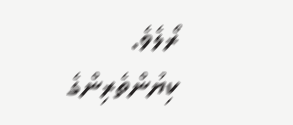ރޯލެވެ.
ކިޔުންތެރިންގެ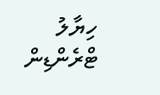ހިޔާލު
ޓްރެންޑިން